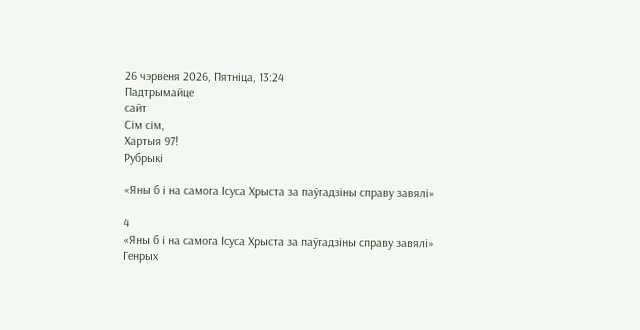26 чэрвеня 2026, Пятніца, 13:24
Падтрымайце
сайт
Сім сім,
Хартыя 97!
Рубрыкі

«Яны б і на самога Ісуса Хрыста за паўгадзіны справу завялі»

4
«Яны б і на самога Ісуса Хрыста за паўгадзіны справу завялі»
Генрых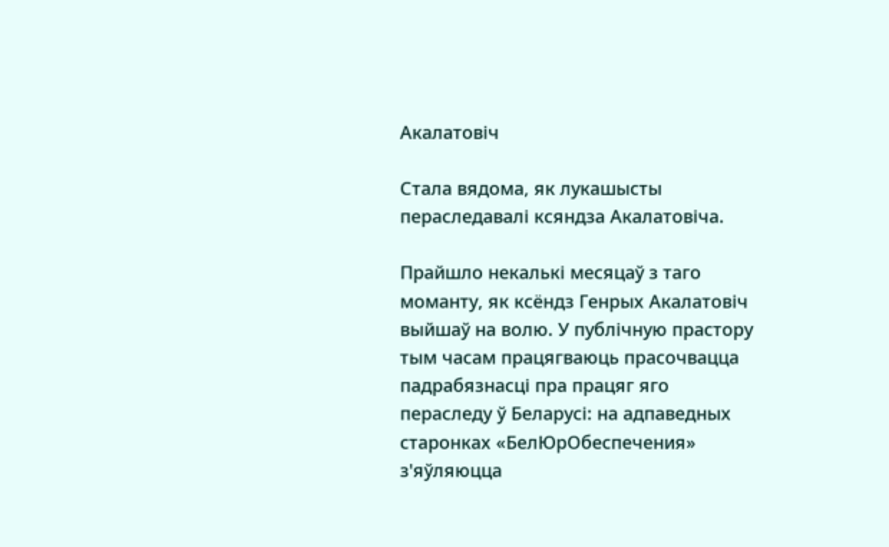Акалатовіч

Стала вядома, як лукашысты пераследавалі ксяндза Акалатовіча.

Прайшло некалькі месяцаў з таго моманту, як ксёндз Генрых Акалатовіч выйшаў на волю. У публічную прастору тым часам працягваюць прасочвацца падрабязнасці пра працяг яго пераследу ў Беларусі: на адпаведных старонках «БелЮрОбеспечения» з'яўляюцца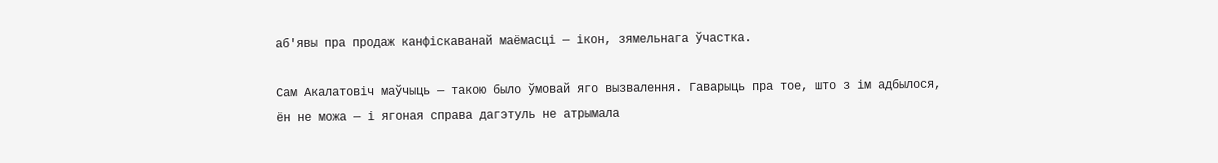аб'явы пра продаж канфіскаванай маёмасці — ікон, зямельнага ўчастка.

Сам Акалатовіч маўчыць — такою было ўмовай яго вызвалення. Гаварыць пра тое, што з ім адбылося, ён не можа — і ягоная справа дагэтуль не атрымала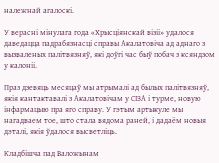належнай агалоскі.

У верасні мінулага года «Хрысціянскай візіі» удалося даведацца падрабязнасці справы Акалатовіча ад аднаго з вызваленых палітвязняў, які доўгі час быў побач з ксяндзом у калоніі.

Праз дзевяць месяцаў мы атрымалі ад былых палітвязняў, якія кантактавалі з Акалатовічам у СІЗА і турме, новую інфармацыю пра яго справу. У гэтым артыкуле мы нагадваем тое, што стала вядома раней, і дадаём новыя дэталі, якія ўдалося высветліць.

Кладбішча пад Валожынам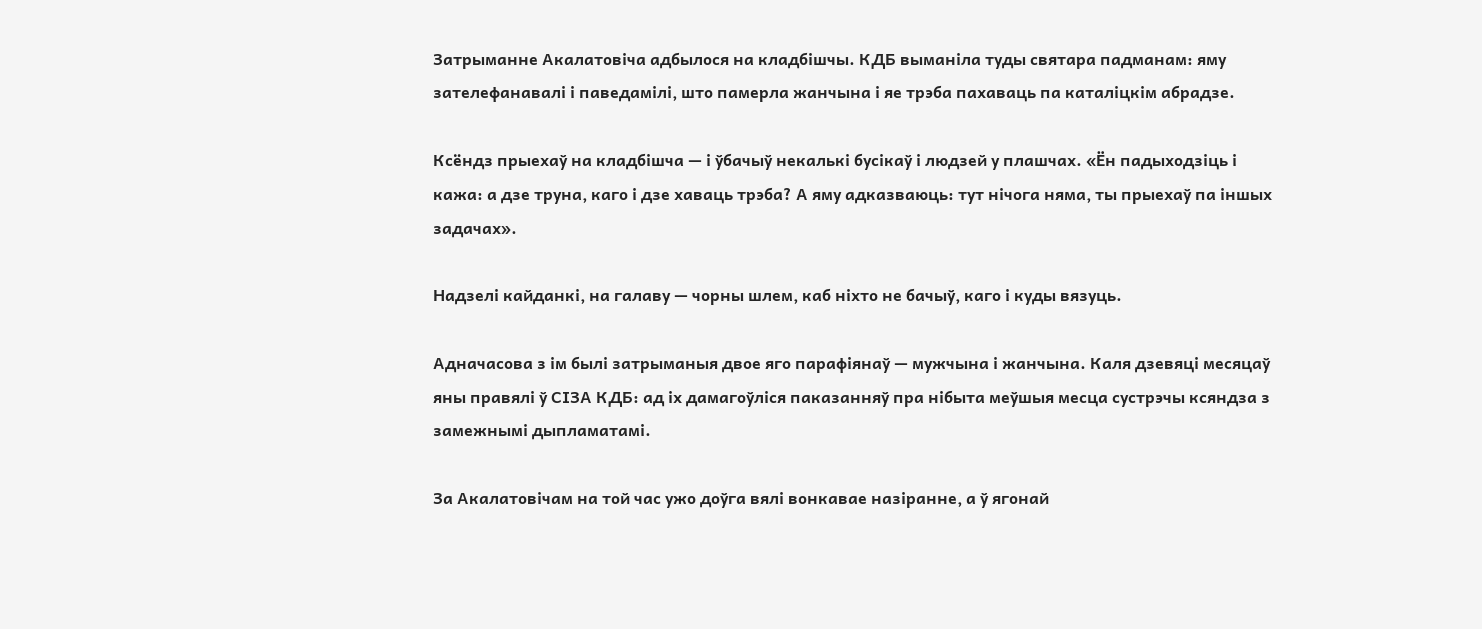Затрыманне Акалатовіча адбылося на кладбішчы. КДБ выманіла туды святара падманам: яму зателефанавалі і паведамілі, што памерла жанчына і яе трэба пахаваць па каталіцкім абрадзе.

Ксёндз прыехаў на кладбішча — і ўбачыў некалькі бусікаў і людзей у плашчах. «Ён падыходзіць і кажа: а дзе труна, каго і дзе хаваць трэба? А яму адказваюць: тут нічога няма, ты прыехаў па іншых задачах».

Надзелі кайданкі, на галаву — чорны шлем, каб ніхто не бачыў, каго і куды вязуць.

Адначасова з ім былі затрыманыя двое яго парафіянаў — мужчына і жанчына. Каля дзевяці месяцаў яны правялі ў СІЗА КДБ: ад іх дамагоўліся паказанняў пра нібыта меўшыя месца сустрэчы ксяндза з замежнымі дыпламатамі.

За Акалатовічам на той час ужо доўга вялі вонкавае назіранне, а ў ягонай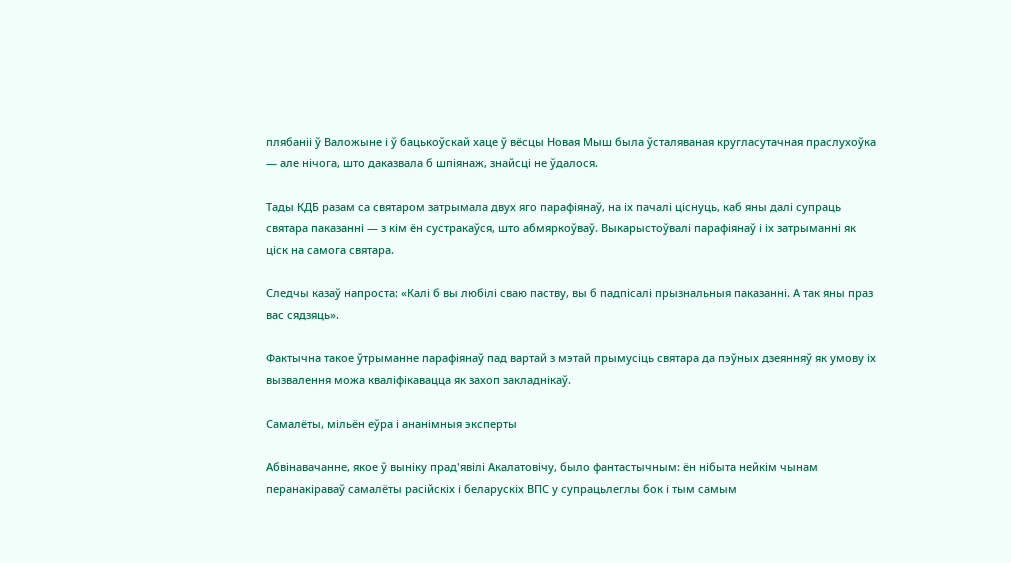плябаніі ў Валожыне і ў бацькоўскай хаце ў вёсцы Новая Мыш была ўсталяваная кругласутачная праслухоўка — але нічога, што даказвала б шпіянаж, знайсці не ўдалося.

Тады КДБ разам са святаром затрымала двух яго парафіянаў, на іх пачалі ціснуць, каб яны далі супраць святара паказанні — з кім ён сустракаўся, што абмяркоўваў. Выкарыстоўвалі парафіянаў і іх затрыманні як ціск на самога святара.

Следчы казаў напроста: «Калі б вы любілі сваю паству, вы б падпісалі прызнальныя паказанні. А так яны праз вас сядзяць».

Фактычна такое ўтрыманне парафіянаў пад вартай з мэтай прымусіць святара да пэўных дзеянняў як умову іх вызвалення можа кваліфікавацца як захоп закладнікаў.

Самалёты, мільён еўра і ананімныя эксперты

Абвінавачанне, якое ў выніку прад'явілі Акалатовічу, было фантастычным: ён нібыта нейкім чынам перанакіраваў самалёты расійскіх і беларускіх ВПС у супрацьлеглы бок і тым самым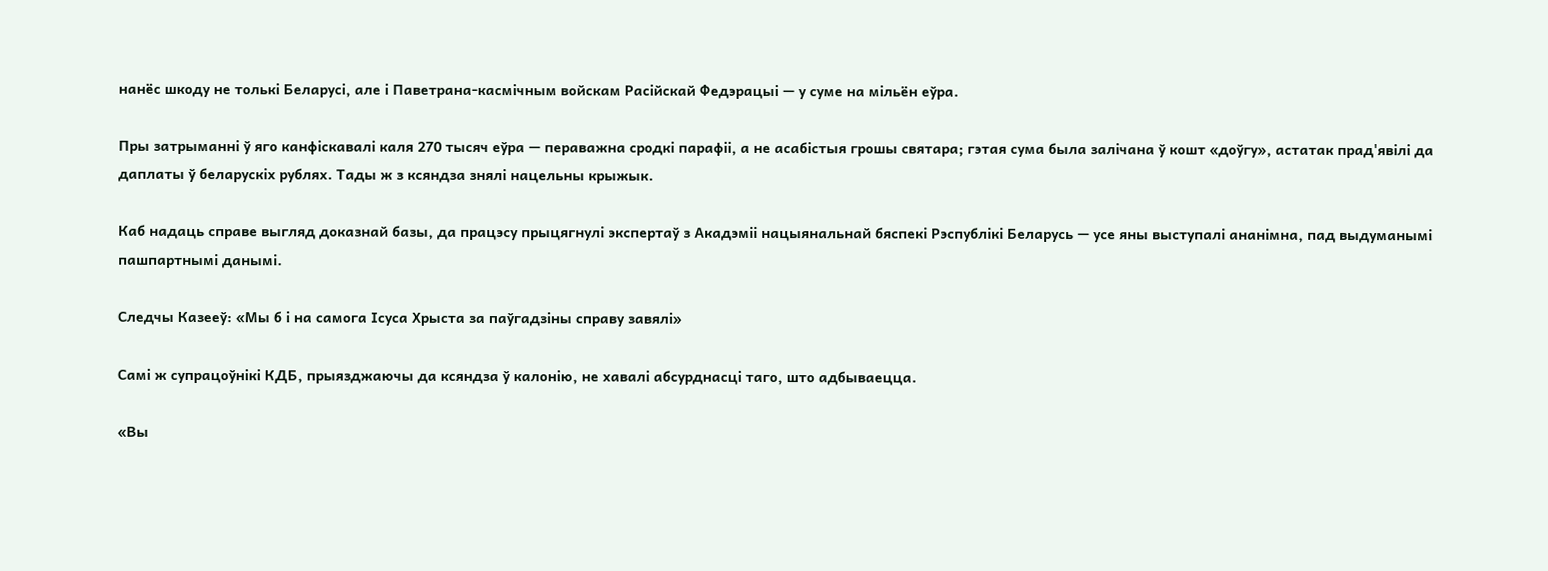нанёс шкоду не толькі Беларусі, але і Паветрана-касмічным войскам Расійскай Федэрацыі — у суме на мільён еўра.

Пры затрыманні ў яго канфіскавалі каля 270 тысяч еўра — пераважна сродкі парафіі, а не асабістыя грошы святара; гэтая сума была залічана ў кошт «доўгу», астатак прад'явілі да даплаты ў беларускіх рублях. Тады ж з ксяндза знялі нацельны крыжык.

Каб надаць справе выгляд доказнай базы, да працэсу прыцягнулі экспертаў з Акадэміі нацыянальнай бяспекі Рэспублікі Беларусь — усе яны выступалі ананімна, пад выдуманымі пашпартнымі данымі.

Следчы Казееў: «Мы б і на самога Ісуса Хрыста за паўгадзіны справу завялі»

Самі ж супрацоўнікі КДБ, прыязджаючы да ксяндза ў калонію, не хавалі абсурднасці таго, што адбываецца.

«Вы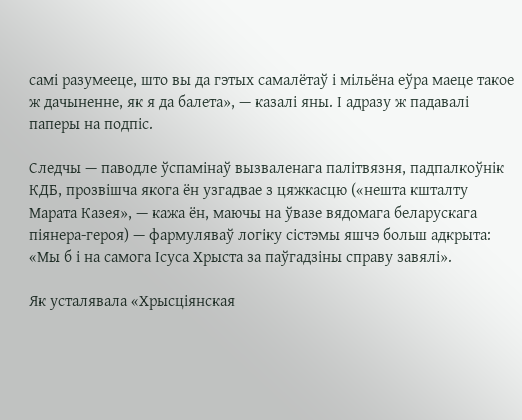самі разумееце, што вы да гэтых самалётаў і мільёна еўра маеце такое ж дачыненне, як я да балета», — казалі яны. І адразу ж падавалі паперы на подпіс.

Следчы — паводле ўспамінаў вызваленага палітвязня, падпалкоўнік КДБ, прозвішча якога ён узгадвае з цяжкасцю («нешта кшталту Марата Казея», — кажа ён, маючы на ўвазе вядомага беларускага піянера-героя) — фармуляваў логіку сістэмы яшчэ больш адкрыта: «Мы б і на самога Ісуса Хрыста за паўгадзіны справу завялі».

Як усталявала «Хрысціянская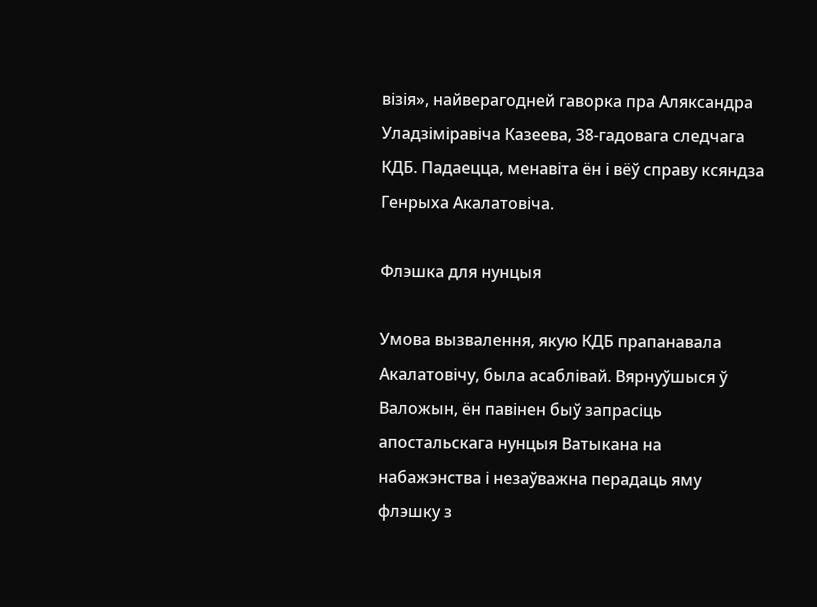візія», найверагодней гаворка пра Аляксандра Уладзіміравіча Казеева, 38-гадовага следчага КДБ. Падаецца, менавіта ён і вёў справу ксяндза Генрыха Акалатовіча.

Флэшка для нунцыя

Умова вызвалення, якую КДБ прапанавала Акалатовічу, была асаблівай. Вярнуўшыся ў Валожын, ён павінен быў запрасіць апостальскага нунцыя Ватыкана на набажэнства і незаўважна перадаць яму флэшку з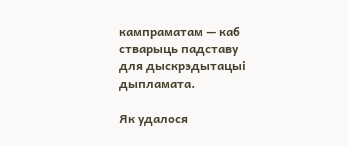кампраматам — каб стварыць падставу для дыскрэдытацыі дыпламата.

Як удалося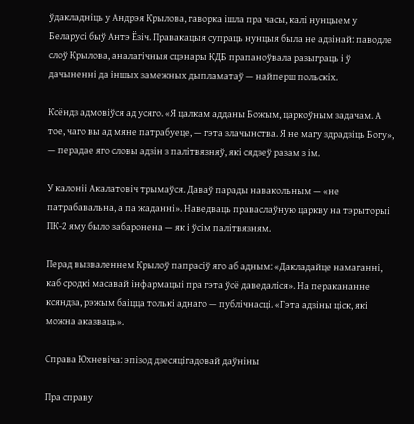ўдакладніць у Андрэя Крылова, гаворка ішла пра часы, калі нунцыем у Беларусі быў Антэ Ёзіч. Правакацыя супраць нунцыя была не адзінай: паводле слоў Крылова, аналагічныя сцэнары КДБ прапаноўвала разыграць і ў дачыненні да іншых замежных дыпламатаў — найперш польскіх.

Ксёндз адмовіўся ад усяго. «Я цалкам адданы Божым, царкоўным задачам. А тое, чаго вы ад мяне патрабуеце, — гэта злачынства. Я не магу здрадзіць Богу», — перадае яго словы адзін з палітвязняў, які сядзеў разам з ім.

У калоніі Акалатовіч трымаўся. Даваў парады навакольным — «не патрабавальна, а па жаданні». Наведваць праваслаўную царкву на тэрыторыі ПК-2 яму было забаронена — як і ўсім палітвязням.

Перад вызваленнем Крылоў папрасіў яго аб адным: «Дакладайце намаганні, каб сродкі масавай інфармацыі пра гэта ўсё даведаліся». На перакананне ксяндза, рэжым баіцца толькі аднаго — публічнасці. «Гэта адзіны ціск, які можна аказваць».

Справа Юхневіча: эпізод дзесяцігадовай даўніны

Пра справу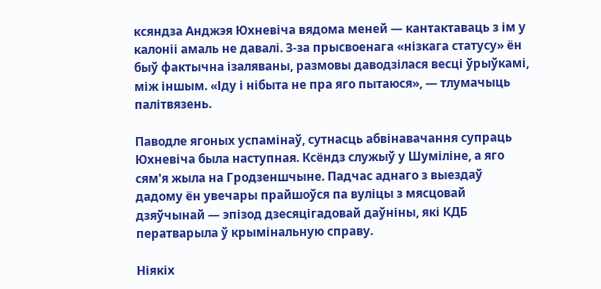ксяндза Анджэя Юхневіча вядома меней — кантактаваць з ім у калоніі амаль не давалі. З-за прысвоенага «нізкага статусу» ён быў фактычна ізаляваны, размовы даводзілася весці ўрыўкамі, між іншым. «Іду і нібыта не пра яго пытаюся», — тлумачыць палітвязень.

Паводле ягоных успамінаў, сутнасць абвінавачання супраць Юхневіча была наступная. Ксёндз служыў у Шуміліне, а яго сям'я жыла на Гродзеншчыне. Падчас аднаго з выездаў дадому ён увечары прайшоўся па вуліцы з мясцовай дзяўчынай — эпізод дзесяцігадовай даўніны, які КДБ ператварыла ў крымінальную справу.

Ніякіх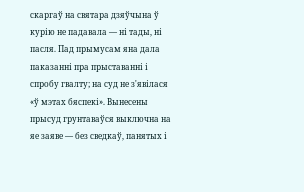скаргаў на святара дзяўчына ў курію не падавала — ні тады, ні пасля. Пад прымусам яна дала паказанні пра прыставанні і спробу гвалту; на суд не з'явілася «ў мэтах бяспекі». Вынесены прысуд грунтаваўся выключна на яе заяве — без сведкаў, панятых і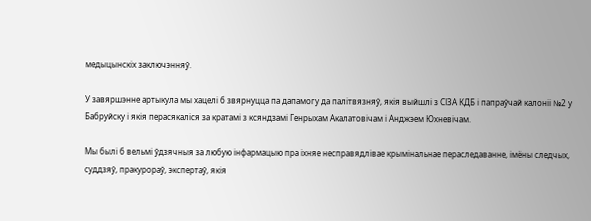медыцынскіх заключэнняў.

У завяршэнне артыкула мы хацелі б звярнуцца па дапамогу да палітвязняў, якія выйшлі з СІЗА КДБ і папраўчай калоніі №2 у Бабруйску і якія перасякаліся за кратамі з ксяндзамі Генрыхам Акалатовічам і Анджэем Юхневічам.

Мы былі б вельмі ўдзячныя за любую інфармацыю пра іхняе несправядлівае крымінальнае пераследаванне, імёны следчых, суддзяў, пракурораў, экспертаў, якія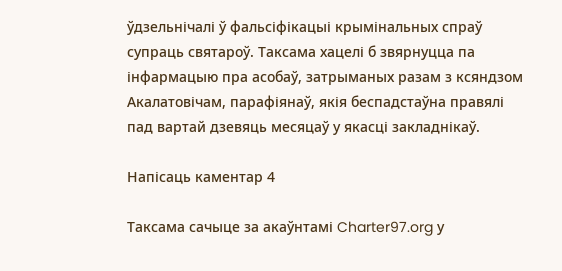ўдзельнічалі ў фальсіфікацыі крымінальных спраў супраць святароў. Таксама хацелі б звярнуцца па інфармацыю пра асобаў, затрыманых разам з ксяндзом Акалатовічам, парафіянаў, якія беспадстаўна правялі пад вартай дзевяць месяцаў у якасці закладнікаў.

Напісаць каментар 4

Таксама сачыце за акаўнтамі Charter97.org у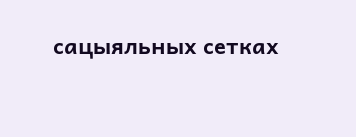сацыяльных сетках